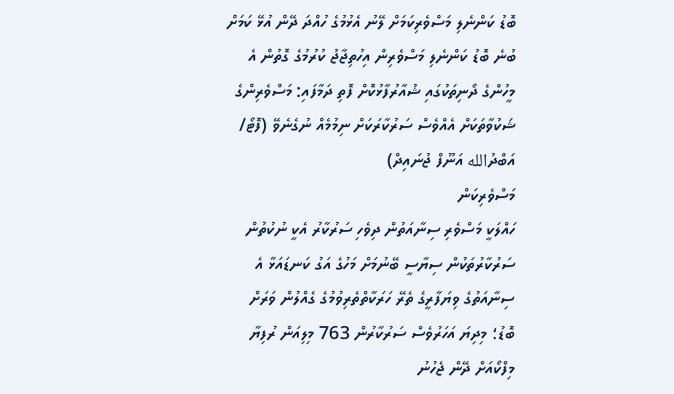ބޮޑު ކަންނެލި މަސްވެރިކަމަށް ލޭނު އެޅުމުގެ ހުއްދަ ދޭން އުޅޭ ކަމަށް ބުނެ ބޮޑު ކަންނެލި މަސްވެރިން އިހުތިޖާޖު ކުރުމުގެ ގޮތުން އެ މީހުންގެ ދޯނިތަކުގައި ޝުއާރުފާޅުކޮށް ފޮތި ދަމާފައި: މަސްވެރިންގެ ޝަކުވާތަކަށް އެއްވެސް ސަރުކާރަކަށް ނިމުމެއް ނުގެނެވޭ (ފޮޓޯ/ އަބްދުالله އަނޫފް ޖުނައިދް)
މަސްވެރިކަން
ހައްލަކީ މަސްވެރި ސިނާއަތުން ދިވެހި ސަރުކާރު އެކީ ނުކުތުން
ސަރުކާރުތަކުން ސިޔާސީ ބޭނުމަށް މަހުގެ އަގު ކަނޑައަޅާ އެ ސިނާއަތުގެ ވިޔަފާރީގެ ތެރޭ ހަރަކާތްތެރިވުމުގެ ގެއްލުން ވަރަށް ބޮޑު؛ މިދިޔަ އަހަރުވެސް ސަރުކާރުން 763 މިލިއަން ރުފިޔާ މިފްކޯއަށް ދޭން ޖެހުނު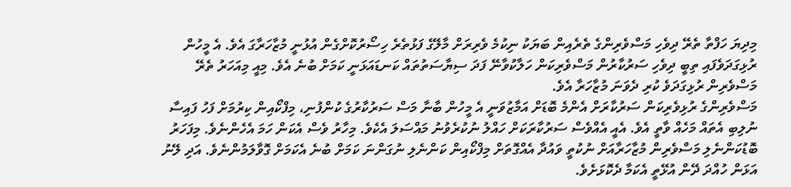މިދިޔަ ހަފްތާ ތެރޭ ދިވެހި މަސްވެރިންގެ ތެރެއިން ބަޔަކު ނިކުމެ ވެރިރަށް މާލޭގެ ފަޅުތެރެ ހިސޯރުކޮށްގެން އުޅުނީ މުޒާހަރާގަ އެވެ. އެ މީހުން ރުޅިގަދަވެފައި ތިބީ ދިވެހި ސަރުކާރުން މަސްވެރިކަން ހަލާކުވާނޭ ފަދަ ސިޔާސަތުތައް ކަނޑައަޅަނީ ކަމަށް ބުނެ އެވެ. މިއީ މިއަހަރު ތެރޭ މަސްވެރިން ރުޅިގަދަވެ ކުރި ދެވަނަ މުޒާހަރާ އެވެ.
މަސްވެރިންގެ ރުޅިވެރިކަން ސަރުކާރަށް އެންމެ ބޮޑަށް އަމާޒުވަނީ އެ މީހުން ބާނާ މަސް ސަރުކާރުގެ ކުންފުނި، މިފްކޯއިން ކިރުމަށް ފަހު ފައިސާ ނުލިބި އެތައް މަހެއް ވާތީ އެވެ. އެއީ އެއްވެސް ސަރުކާރަކަށް ހައްލު ނުކުރެވުނު މައްސަލަ އެކެވެ. މިހާރު ވެސް އެކަން ހަމަ އެހެންނެވެ. މިފަހަރު ބޮޑުކަންނެލި މަސްވެރިން މުޒާހަރާއަށް ނުކުތީ ވައުދާ އެއްގޮތަށް މިފްކޯއިން ކަންނެލި ނުގަންނަ ކަމަށް ބުނެ އެކަމަށް ގޮވާލަމުންނެވެ. އަދި ލޭނު އަޅަން ހުއްދަ ދޭން އުޅޭތީ އެކަމާ ދެކޮޅަށެވެ.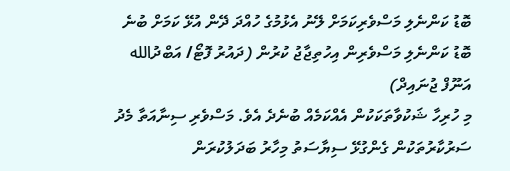ބޮޑު ކަންނެލި މަސްވެރިކަމަށް ލޭނު އެޅުމުގެ ހުއްދަ ދޭން އުޅޭ ކަމަށް ބުނެ ބޮޑު ކަންނެލި މަސްވެރިން އިހުތިޖާޖު ކުރުން (ދައުރު ފޮޓޯ/ އަބްދުالله އަނޫފް ޖުނައިދް)
މި ހުރިހާ ޝަކުވާތަކަކުން އެއްކަމެއް ބުނެދެ އެވެ. މަސްވެރި ސިނާއަތާ މެދު ސަރުކާރުތަކުން ގެންގުޅޭ ސިޔާސަތު މިހާރު ބަދަލުކުރަން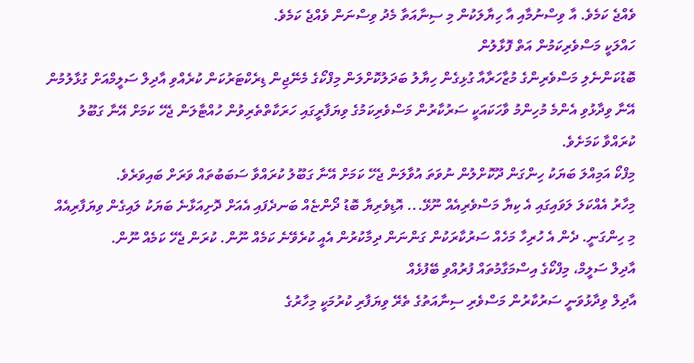ވެއްޖެ ކަމެވެ. އާ ވިސްނުމާއި އާ ހިޔާލަކުން މި ސިނާއަތާ މެދު ވިސްނަން ވެއްޖެ ކަމެވެ.
ހައްލަކީ މަސްވެރިކަމުން އަތް ފޮޅާލުން
ބޮޑުކަންނެލި މަސްވެރިންގެ މުޒާހަރާއާ ގުޅިގެން ހިޔާލު ބަދަލުކޮށްލަން މިފްކޯގެ މެނޭޖިން ޑިރެކްޓަރުކަން ކުރެއްވި އާދިލް ސަލީމްއަށް ގުޅާލުމުން އޭނާ ވިދާޅުވި އެންމެ މުހިންމު ވާހަކައަކީ ސަރުކާރުން މަސްވެރިކަމުގެ ވިޔަފާރީގައި ހަރަކާތްތެރިވުން ހުއްޓާލަން ޖެހޭ ކަމަށް އޭނާ ގަބޫލު ކުރައްވާ ކަމަށެވެ.
މިފްކޯ އަމިއްލަ ބަޔަކު ހިންގަން ދޫކޮށްލުން ނުވަތަ އުވާލަން ޖެހޭ ކަމަށް އޭނާ ގަބޫލު ކުރައްވާ ސަބަބުތައް ވަރަށް ބައިވަރެވެ.
މިހާރު އެއްކަލަ ލަވައިގައި އެ ކިޔާ މަސްވެރިއެއް ނޫޅޭ... އޮޑިވެރިޔާ ބޮޑު ދޯންޏެއް ބަނދެފައި އެއަށް ދޮށިއަޅާނެ ބަޔަކު ލައިގެން ވިޔަފާރިއެއް މި ހިންގަނީ. ދެން އެ ހުރިހާ މަހެއް ސަރުކާރަކުން ގަންނަން ދިމާކުރުން އެއީ ކުރެވޭނެ ކަމެއް ނޫން. ކުރަން ޖެހޭ ކަމެއް ނޫން.
އާދިލް ސަލީމް، މިފްކޯގެ އިސްމަގާމުތައް ފުރުއްވި ބޭފުޅެއް
އާދިލް ވިދާޅުވަނީ ސަރުކާރުން މަސްވެރި ސިނާއަތުގެ ތެރޭ ވިޔަފާރި ކުރުމަކީ މިހާރުގެ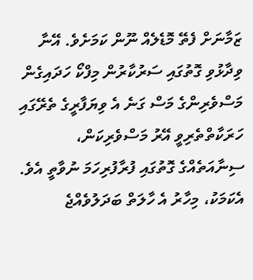ޒަމާނަށް ފެތޭ މޮޑެލެއް ނޫން ކަމަށެވެ. އޭނާ ވިދާޅުވި ގޮތުގައި ސަރުކާރުން މިފްކޯ ހަދައިގެން މަސްވެރިންގެ މަސް ގަނެ އެ ވިޔަފާރީގެ ތެރޭގައި ހަރަކާތްތެރިވީ އޭރު މަސްވެރިކަން، ސިނާއަތެއްގެ ގޮތުގައި ފުރާފުރިހަމަ ނުވާތީ އެވެ. އެކަމަކު، މިހާރު އެ ހާލަތް ބަދަލުވެއްޖެ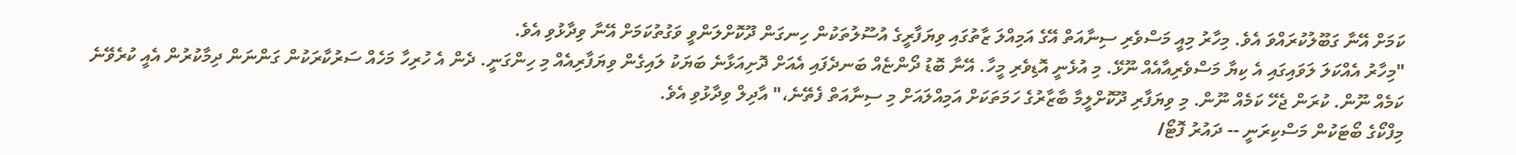ކަމަށް އޭނާ ގަބޫލުކުރައްވަ އެވެ. މިހާރު މިއީ މަސްވެރި ސިނާއަތް އޭގެ އަމިއްލަ ޒާތުގައި ވިޔަފާރީގެ އުސޫލުތަކުން ހިނގަން ދޫކޮށްލަންވީ ވަގުތުކަމަށް އޭނާ ވިދާޅުވި އެވެ.
"މިހާރު އެއްކަލަ ލަވައިގައި އެ ކިޔާ މަސްވެރިއާއެއް ނޫޅޭ. މި އުޅެނީ އޮޑިވެރި މީހާ. އޭނާ ބޮޑު ދޯންޏެއް ބަނދެފައި އެއަށް ދޮށިއަޅާނެ ބަޔަކު ލައިގެން ވިޔަފާރިއެއް މި ހިންގަނީ. ދެން އެ ހުރިހާ މަހެއް ސަރުކާރަކުން ގަންނަން ދިމާކުރުން އެއީ ކުރެވޭނެ ކަމެއް ނޫން. ކުރަން ޖެހޭ ކަމެއް ނޫން. މި ވިޔަފާރި ދޫކޮށްލީމާ ބާޒާރުގެ ހަމަތަކަށް އަމިއްލައަށް މި ސިނާއަތް ފެތޭނެ،" އާދިލް ވިދާޅުވި އެވެ.
މިފްކޯގެ ބޯޓަކުން މަސްކިރަނީ -- ދައުރު ފޮޓޯ/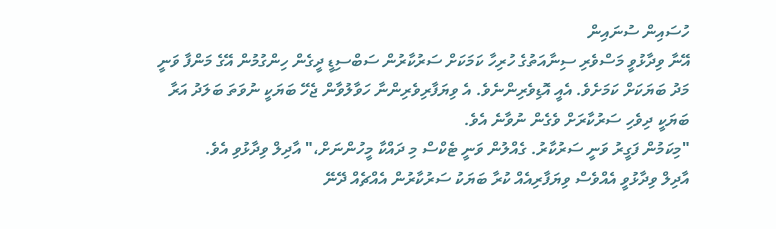ހުސައިން ސުނައިން
އޭނާ ވިދާޅުވީ މަސްވެރި ސިނާއަތުގެ ހުރިހާ ކަމަކަށް ސަރުކާރުން ސަބްސިޑީ ދީގެން ހިންގުމުން އޭގެ މަންފާ ވަނީ މަދު ބަޔަކަށް ކަމަށެވެ. އެއީ އޮޑިވެރިންނެވެ. އެ ވިޔަފާރިވެރިންނާ ހަވާލުވާން ޖެހޭ ބަޔަކީ ނުވަތަ ބަލަދު އަރާ ބަޔަކީ ދިވެހި ސަރުކާރަށް ވެގެން ނުވާނެ އެވެ.
"މިކަމުން ފަގީރު ވަނީ ސަރުކާރު. ގެއްލުން ވަނީ ޓެކްސް މި ދައްކާ މީހުންނަށް،" އާދިލް ވިދާޅުވި އެވެ.
އާދިލް ވިދާޅުވީ އެއްވެސް ވިޔަފާރިއެއް ކުރާ ބަޔަކު ސަރުކާރުން އެއްޗެއް ދޭނޭ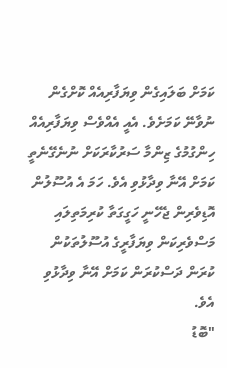ކަމަށް ބަލައިގެން ވިޔަފާރިއެއް ކޮށްގެން ނުވާނޭ ކަމަށެވެ. އެއީ އެއްވެސް ވިޔަފާރިއެއް ހިންގުމުގެ ޒިންމާ ސަރުކާރަކަށް ނުނެގޭނެތީ ކަމަށް އޭނާ ވިދާޅުވި އެވެ. ހަމަ އެ އުސޫލުން އޮޑިވެރިން ޖެހޭނީ ހަގީގަތާ ކުރިމަތިލައި މަސްވެރިކަން ވިޔަފާރީގެ އުސޫލުތަކުން ކުރަން ދަސްކުރަން ކަމަށް އޭނާ ވިދާޅުވި އެވެ.
"ބޮޑު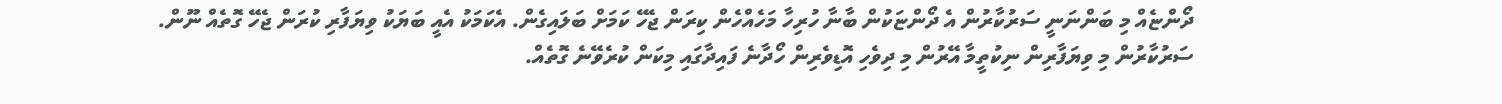ދޯންޏެއް މި ބަންނަނީ ސަރުކާރުން އެ ދޯންޏަކުން ބާނާ ހުރިހާ މަހެއްހެން ކިރަން ޖެހޭ ކަމަށް ބަލައިގެން. އެކަމަކު އެއީ ބަޔަކު ވިޔަފާރި ކުރަން ޖެހޭ ގޮތެއް ނޫން. ސަރުކާރުން މި ވިޔަފާރިން ނިކުތީމާ އޭރުން މި ދިވެހި އޮޑިވެރިން ހޯދާނެ ފައިދާގައި މިކަން ކުރެވޭނެ ގޮތެއް.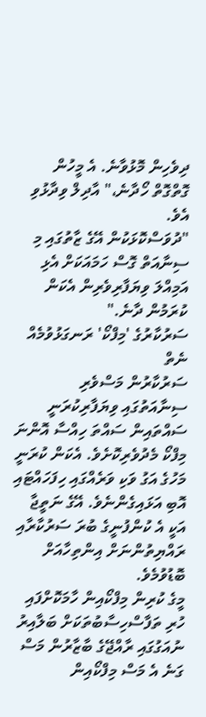ދިވެހިން މޮޅުވާނެ. އެ މީހުން ގޮތްގޮތް ހޯދާނެ،" އާދިލް ވިދާޅުވި އެވެ.
"ދުވަސްކޮޅަކުން އޭގެ ޒާތުގައި މި ސިނާއަތް ގޮސް ހަމައަކަށް އެޅި އަމިއްލަ ވިޔަފާރިވެރިން އެކަން ކުރަމުން ދާނެ."
ސަރުކާރުގެ 'މިފްކޯ' ރަނގަޅުވުމެއް ނެތް
ސަރުކާރުން މަސްވެރި ސިނާއަތުގައި ވިޔަފާރިކުރަނީ ސައްތައިން ސައްތަ ހިއްސާ އޮންނަ މިފްކޯ މެދުވެރިކޮށެވެ. އެކަން ކުރަނީ މަހުގެ އަގު ވަކި ވަރެއްގައި ހިފަހައްޓައި އޮބި އަޅައިގެންނެވެ. އޭގެ ނަތީޖާ އަކީ އެ ކުންފުނީގެ ބުރަ ސަރުކާރާއި ރައްޔިތުންނަށް އިންތިހާއަށް ބޮޑުވުމެވެ.
މީގެ ކުރިން މިފްކޯއިން ހާމަކޮށްފައި ހުރި ތަފާސްހިސާބުތަކަށް ބަލާއިރު ނުއަގުގައި ރާއްޖޭގެ ބާޒާރުން މަސް ގަނެ އެ މަސް މިފްކޯއިން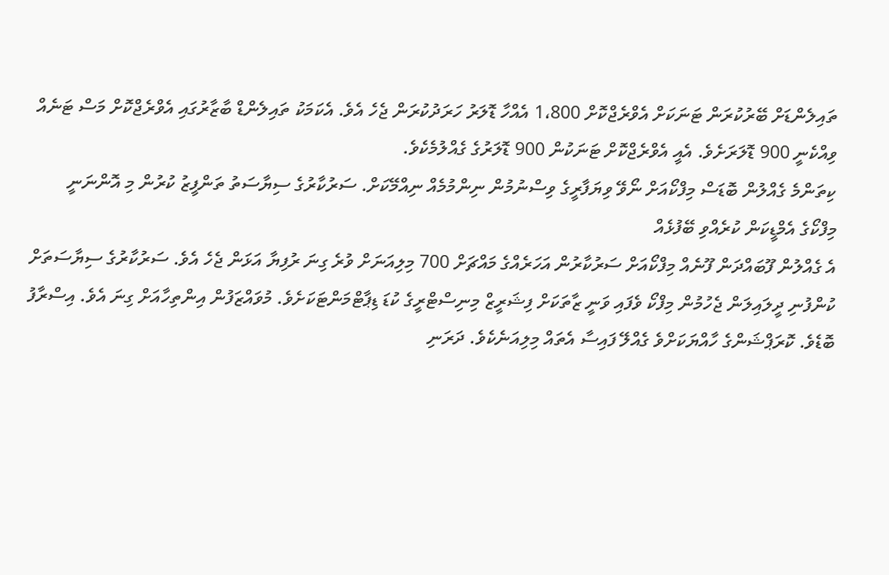ތައިލެންޑަށް ބޭރުކުރަން ޓަނަކަށް އެވްރެޖްކޮށް 1،800 އެއްހާ ޑޮލަރު ހަރަދުކުރަން ޖެހެ އެވެ. އެކަމަކު ތައިލެންޑް ބާޒާރުގައި އެވްރެޖްކޮށް މަސް ޓަނެއް ވިއްކެނީ 900 ޑޮލަރަށެވެ. އެއީ އެވްރެޖްކޮށް ޓަނަކުން 900 ޑޮލަރުގެ ގެއްލުމެކެވެ.
ކިތަންމެ ގެއްލުން ބޮޑަސް މިފްކޯއަށް ނޯވޭ ވިޔަފާރީގެ ވިސްނުމުން ނިންމުމެއް ނިއްމޭކަށް. ސަރުކާރުގެ ސިޔާސަތު ތަންފީޒު ކުރުން މި އޮންނަނީ
މިފްކޯގެ އެމްޑީކަން ކުރެއްވި ބޭފުޅެއް
އެ ގެއްލުން ފޫބައްދަން ފޫނެއް މިފްކޯއަށް ސަރުކާރުން އަހަރެއްގެ މައްޗަށް 700 މިލިއަނަށް ވުރެ ގިނަ ރުފިޔާ އަޅަން ޖެހެ އެވެ. ސަރުކާރުގެ ސިޔާސަތަށް ކުންފުނި ދީލައިލަން ޖެހުމުން މިފްކޯ ވެފައި ވަނީ ޒާތަކަށް ފިޝަރީޒް މިނިސްޓްރީގެ ކުޑަ ޑިޕާޓްމަންޓަކަށެވެ. މުވައްޒަފުން އިންތިހާއަށް ގިނަ އެވެ. އިސްރާފު ބޮޑެވެ. ކޮރަޕްޝަންގެ ހާއްޔަކަށްވެ ގެއްލޭ ފައިސާ އެތައް މިލިއަނެކެވެ. ދަރަނި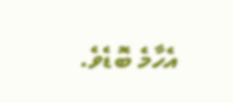އެހާމެ ބޮޑެވެ.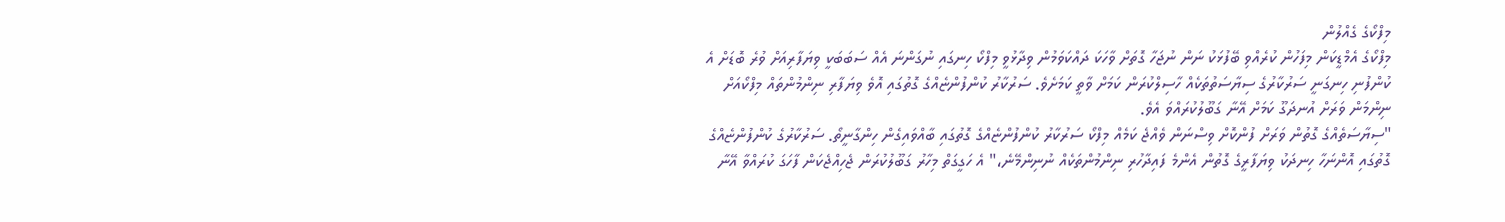މިފްކޯގެ ގެއްލުން
މިފްކޯގެ އެމްޑީކަން މިފަހުން ކުރެއްވި ބޭފުޅަކު ނަން ނުޖަހާ ގޮތަށް ވާހަކަ ދައްކަވަމުން ވިދާޅުވީ މިފްކޯ ހިނގައި ނުގަންނަ އެއް ސަބަބަކީ ވިޔަފާރިއަށް ވުރެ ބޮޑަށް އެ ކުންފުނި ހިނގަނީ ސަރުކާރުގެ ސިޔާސަތުތަކެއް ހާސިލްކުރަން ކަމަށް ވާތީ ކަމަށެވެ. ސަރުކާރު ކުންފުންޏެއްގެ ގޮތުގައި އޮވެ ވިޔަފާރި ނިންމުންތައް މިފްކޯއަށް ނިންމަން ވަރަށް އުނދަގޫ ކަމަށް އޭނާ ގަބޫލުކުރައްވަ އެވެ.
"ސިޔާސަތެއްގެ ގޮތުން ވަރަށް ފުންކޮށް ވިސްނަން ވެއްޖެ ކަމެއް މިފްކޯ ސަރުކާރު ކުންފުންޏެއްގެ ގޮތުގައި ބާއްވައިގެން ހިންގާނީތޯ. ސަރުކާރުގެ ކުންފުންޏެއްގެ ގޮތުގައި އޮންނަހާ ހިނދަކު ވިޔަފާރީގެ ގޮތުން އެންމެ ފައިދާހުރި ނިންމުންތަކެއް ނުނިންމޭނެ،" އެ ހަގީގަތް މިހާރު ގަބޫލުކުރަން ޖެހިއްޖެކަން ފާހަގަ ކުރައްވާ އޭނާ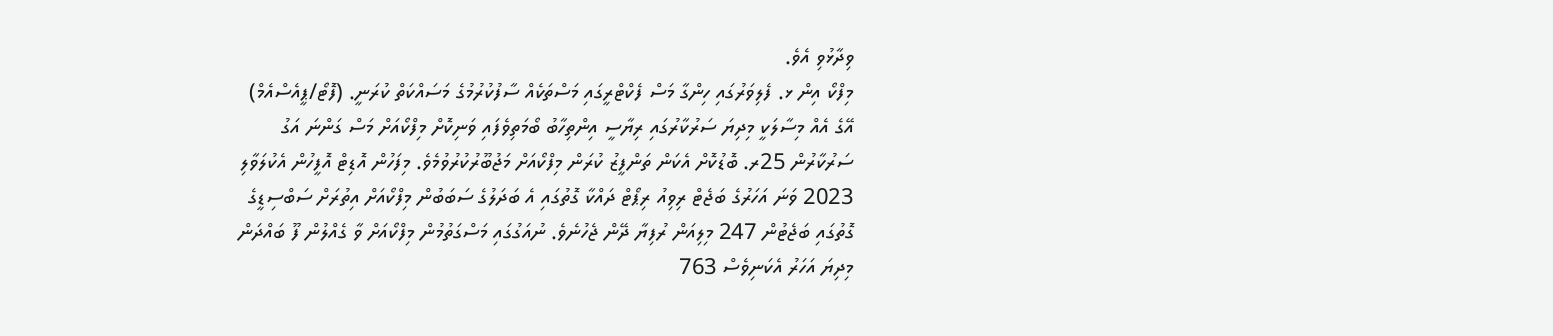ވިދާޅުވި އެވެ.
މިފްކޯ އިން ޅ. ފެލިވަރުގައި ހިންގާ މަސް ފެކްޓްރީގައި މަސްތަކެއް ސާފުކުރުމުގެ މަސައްކަތް ކުރަނީ. (ފޮޓޯ/ޕީއެސްއެމް)
އޭގެ އެއް މިސާލަކީ މިދިޔަ ސަރުކާރުގައި ރިޔާސީ އިންތިހާބު ބޯމަތިވެފައި ވަނިކޮށް މިފްކޯއަށް މަސް ގަންނަ އަގު ސަރުކާރުން 25ރ. ބޮޑުކޮށް އެކަން ތަންފީޒު ކުރަން މިފްކޯއަށް މަޖުބޫރުކުރުވުމެވެ. މިފަހުން އޮޑިޓް އޮފީހުން އެކުލަވާލި 2023 ވަނަ އަހަރުގެ ބަޖެޓް ރިވިއު ރިޕޯޓް ދައްކާ ގޮތުގައި އެ ބަދަލުގެ ސަބަބުން މިފްކޯއަށް އިތުރަށް ސަބްސިޑީގެ ގޮތުގައި ބަޖެޓުން 247 މިލިއަން ރުފިޔާ ދޭން ޖެހުނެވެ. ނުއަގުގައި މަސްގަތުމުން މިފްކޯއަށް ވާ ގެއްލުން ފޫ ބައްދަން މިދިޔަ އަހަރު އެކަނިވެސް 763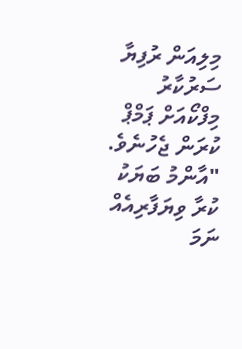މިލިއަން ރުފިޔާ ސަރުކާރު މިފްކޯއަށް ޕަމްޕް ކުރަން ޖެހުނެވެ.
"އާންމު ބަޔަކު ކުރާ ވިޔަފާރިއެއް ނަމަ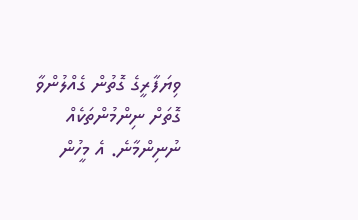ވިޔަފާރީގެ ގޮތުން ގެއްލުންވާ ގޮތަށް ނިންމުންތަކެއް ނުނިންމާނެ. އެ މީހުން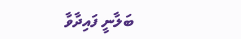ބަލާނީ ފައިދާވާ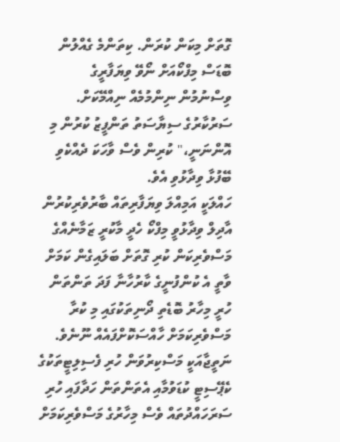ގޮތަށް މިކަން ކުރަން. ކިތަންމެ ގެއްލުން ބޮޑަސް މިފްކޯއަށް ނޯވޭ ވިޔަފާރީގެ ވިސްނުމުން ނިންމުމެއް ނިއްމޭކަށް. ސަރުކާރުގެ ސިޔާސަތު ތަންފީޒު ކުރުން މި އޮންނަނީ،" ކުރިން ވެސް ވާހަކަ ދެއްކެވި ބޭފުޅާ ވިދާޅުވި އެވެ.
ހައްލަކީ އަމިއްލަ ވިޔަފާރިތައް ބާރުވެރިކުރުން
އާދިލް ވިދާޅުވީ މިފްކޯ ހެދީ މާކުރީ ޒަމާނެއްގެ މަސްވެރިކަން ކުރި ގޮތަށް ބަލައިގެން ކަމަށް ވާތީ އެ ކުންފުނީގެ ކާރުހާނާ ފަދަ ތަންތަން ހުރީ މިހާރު ބޮޑެތި ދޯނިތަކުގައި މި ކުރާ މަސްވެރިކަމަށް ހާއްސަކޮށްފައެއް ނޫނެވެ. ނަތީޖާއަކީ މަސްކިރުވަން ހުރި ފެސިލިޓީތަކުގެ ކެޕޭސިޓީ ކުޑަވުމާއި އެތަންތަން ހަދާފައި ހުރި ސަރަހައްދުތައް ވެސް މިހާރުގެ މަސްވެރިކަމަށް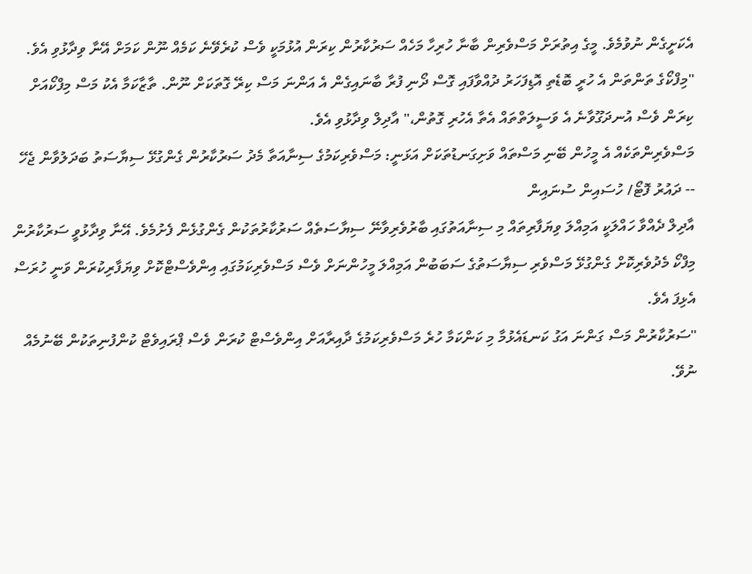އެކަށީގެން ނުވުމެވެ. މީގެ އިތުރަށް މަސްވެރިން ބާނާ ހުރިހާ މަހެއް ސަރުކާރުން ކިރަން އުޅުމަކީ ވެސް ކުރެވޭނެ ކަމެއް ނޫން ކަމަށް އޭނާ ވިދާޅުވި އެވެ.
"މިފްކޯގެ ތަންތަން އެ ހުރީ ބޮޑެތި އޮޑިފަހަރު ދުއްވާފައި ގޮސް ދޯނި ފުރާ ބާނައިގެން އެ އަންނަ މަސް ކިރޭ ގޮތަކަށް ނޫން. ތާޒާކަމާ އެކު މަސް މިފްކޯއަށް ކިރަން ވެސް އުނދަގޫވާނެ އެ ވަސީލަތްތައް އެތާ އެހުރި ގޮތުން،" އާދިލް ވިދާޅުވި އެވެ.
މަސްވެރިންތަކެއް އެ މީހުން ބޭނި މަސްތައް ވަށިގަނޑުތަކަށް އަޅަނީ: މަސްވެރިކަމުގެ ސިނާއަތާ މެދު ސަރުކާރުން ގެންގުޅޭ ސިޔާސަތު ބަދަލުވާން ޖެހޭ -- ދައުރު ފޮޓޯ/ ހުސައިން ސުނައިން
އާދިލް ދެއްވާ ހައްލަކީ އަމިއްލަ ވިޔަފާރިތައް މި ސިނާއަތުގައި ބާރުވެރިވާނޭ ސިޔާސަތެއް ސަރުކާރުތަކުން ގެންގުޅެން ފެށުމެވެ. އޭނާ ވިދާޅުވީ ސަރުކާރުން މިފްކޯ މެދުވެރިކޮށް ގެންގުޅޭ މަސްވެރި ސިޔާސަތުގެ ސަބަބުން އަމިއްލަ މީހުންނަށް ވެސް މަސްވެރިކަމުގައި އިންވެސްޓްކޮށް ވިޔަފާރިކުރަން ވަނީ ހުރަސް އެޅިފަ އެވެ.
"ސަރުކާރުން މަސް ގަންނަ އަގު ކަނޑައެޅުމާ މި ކަންކަމާ ހުރެ މަސްވެރިކަމުގެ ދާއިރާއަށް އިންވެސްޓް ކުރަން ވެސް ޕްރައިވެޓް ކުންފުނިތަކުން ބޭނުމެއް ނުވޭ.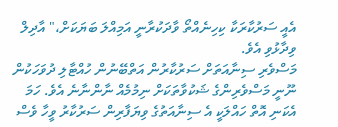އެއީ ސަރުކާރަކާ ކިހިނެއްތޯ ވާދަކުރާނީ އަމިއްލަ ބަޔަކަށް،" އާދިލް ވިދާޅުވި އެވެ.
މަސްވެރި ސިނާއަތަށް ސަރުކާރުން އަތްބޭނުން ހުއްޓާލި ދުވަހަކުން ނޫނީ މަސްވެރިންގެ ޝަކުވާތަކަށް ނިމުމެއް ނާންނާނެ އެވެ. ހަމަ އެކަނި އޮތް ހައްލަކީ އެ ސިނާއަތުގެ ވިޔަފާރިން ސަރުކާރު ވީހާ ވެސް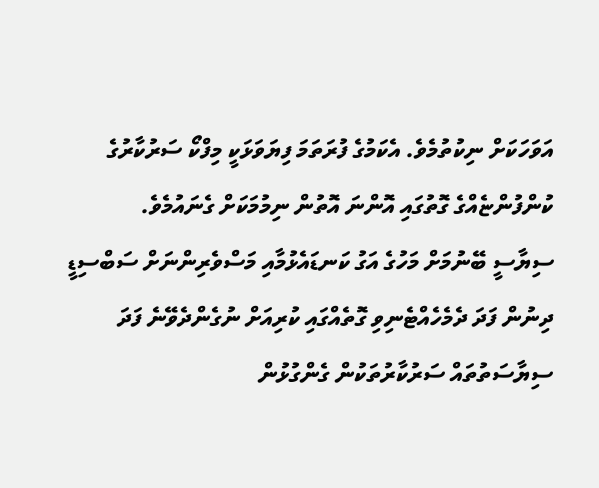އަވަހަކަށް ނިކުތުމެވެ. އެކަމުގެ ފުރަތަމަ ފިޔަވަޅަކީ މިފްކޯ ސަރުކާރުގެ ކުންފުންޏެއްގެ ގޮތުގައި އޮންނަ އޮތުން ނިމުމަކަށް ގެނައުމެވެ.
ސިޔާސީ ބޭނުމަށް މަހުގެ އަގު ކަނޑައެޅުމާއި މަސްވެރިންނަށް ސަބްސިޑީ ދިނުން ފަދަ ދެމެހެއްޓެނިވި ގޮތެއްގައި ކުރިއަށް ނުގެންދެވޭނެ ފަދަ ސިޔާސަތުތައް ސަރުކާރުތަކުން ގެންގުޅުން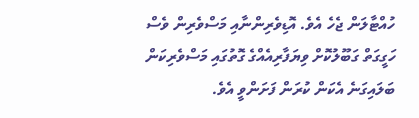ހުއްޓާލަން ޖެހެ އެވެ. އޮޑިވެރިންނާއި މަސްވެރިން ވެސް ހަގީގަތް ގަބޫލުކޮށް ވިޔަފާރިއެއްގެ ގޮތުގައި މަސްވެރިކަން ބަލައިގަނެ އެކަން ކުރަން ފަށަންވީ އެވެ.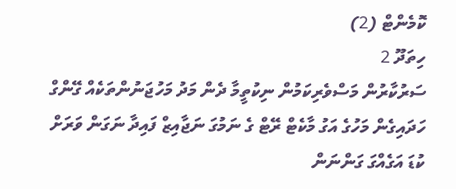ކޮމެންޓް (2)
ހިތަދޫ 2
ސަރުކާރުން މަސްވެރިކަމުން ނިކުތީމާ ދެން މަދު މަހުޖަނުންތަކެއް ގޭންގް ހަދައިގެން މަހުގެ އަގު މާކެޓް ރޭޓް ގެ ނަމުގަ ނަޖާއިޒް ފައިދާ ނަގަން ވަރަށް ކުޑަ އަގެއްގަ ގަންނަން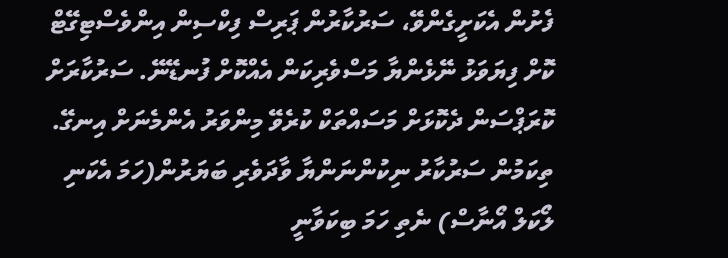ފެށުން އެކަށީގެންވޭ، ސަރުކާރުން ޕަރިސް ފިކްސިން އިންވެސްޓިގޭޓް ކޮށް ފިޔަވަޅު ނޭޅެންޔާ މަސްވެރިކަން އެއްކޮށް ފުނޑޭނޭ. ސަރުކާރަށް ކޮރަޕްސަން ދެކޮޅަށް މަސައްތަކް ކުރެވޭ މިންވަރު އެންމެނަށް އިނގޭ. ތިކަމުން ސަރުކާރު ނިކުންނަންޔާ ވާދަވެރި ބަޔަރުން(ހަމަ އެކަނި ލޯކަލް އޯނާސް) ނެތި ހަމަ ބިކަވާނީ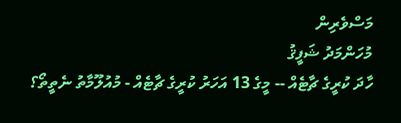މަސްވެރިން
މުހަންމަދު ޝަފީޤު
ހާދަ ކުރީގެ ޗާޓެއް -- މީގެ 13 އަހަރު ކުރީގެ ޗާޓެއް - މުއުލޫމާތު ނެތީތޯ؟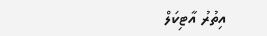އިތުރު އާޓިކަލް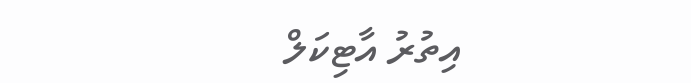އިތުރު އާޓިކަލް